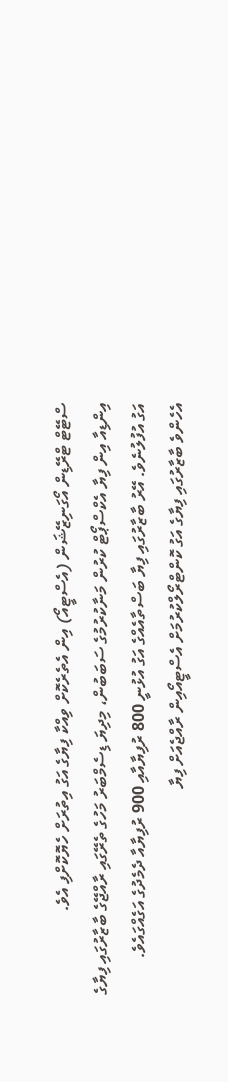ސްޓޭޓް ޓްރޭޑިން އޯގަނިޒޭޝަން (އެސްޓީއޯ) އިން އެތެރެކޮށް ވިއްކާ ފިޔާގެ އަގު އިތުރަށް ހެޔޮކޮށްފި އެވެ.
އިންޑިއާ އިން ފިޔާ އެކްސްޕޯޓް ކުރުން މަނާކުރުމުގެ ސަބަބުން، މިދިޔަ ޑިސެމްބަރު މަހުގެ ތެރޭގައި ރާއްޖޭގެ ބާޒާރުގައި ފިޔާގެ އަގު އުފުލުނެވެ. އޭރު ބާޒާރުގައި ފިޔާ ބަސްތާއެއްގެ އަގު އުޅުނީ 800 ރުފިޔާއާއި 900 ރުފިޔާއާ ދެމެދުގެ އަގެއްގައެވެ.
އެހެންވެ ބާޒާރުގައި ފިޔާގެ އަގު ކޮންޓްރޯލްކުރުމަށް އެސްޓީއޯއިން ރާއްޖެއަށް ފިޔާ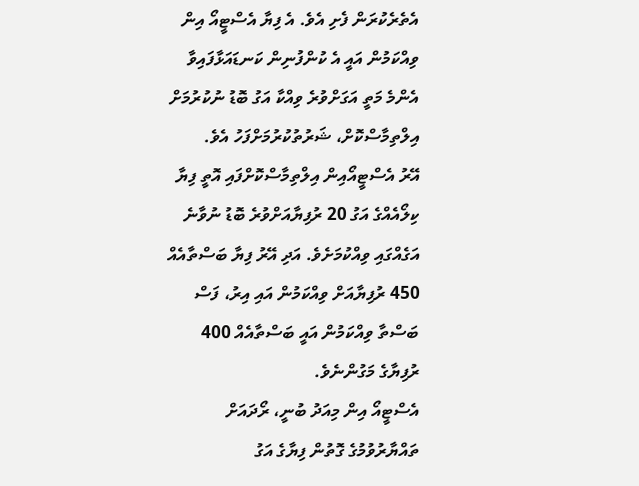އެތެރެކުރަން ފެށި އެވެ. އެ ފިޔާ އެސްޓީއޯ އިން ވިއްކަމުން އައީ އެ ކުންފުނިން ކަނޑައަޅާފައިވާ އެންމެ މަތީ އަގަށްވުރެ ވިއްކާ އަގު ބޮޑު ނުކުރުމަށް އިލްތިމާސްކޮށް، ޝަރުތުކުރުމަށްފަހު އެވެ.
އޭރު އެސްޓީއޯއިން އިލްތިމާސްކޮށްފައި އޮތީ ފިޔާ ކިލޯއެއްގެ އަގު 20 ރުފިޔާއަށްވުރެ ބޮޑު ނުވާނެ އަގެއްގައި ވިއްކުމަށެވެ. އަދި އޭރު ފިޔާ ބަސްތާއެއް 450 ރުފިޔާއަށް ވިއްކަމުން އައި އިރު، ފަސް ބަސްތާ ވިއްކަމުން އައީ ބަސްތާއެއް 400 ރުފިޔާގެ މަގުންނެވެ.
އެސްޓީއޯ އިން މިއަދު ބުނީ، ރޯދައަށް ތައްޔާރުވުމުގެ ގޮތުން ފިޔާގެ އަގު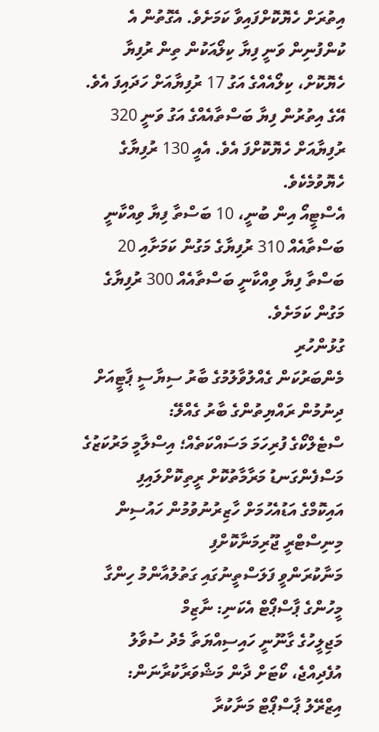އިތުރަށް ހެޔޮކޮށްފައިވާ ކަމަށެވެ. އެގޮތުން އެ ކުންފުނިން ވަނީ ފިޔާ ކިލޯއަކުން ތިން ރުފިޔާ ހެޔޮކޮށް، ކިލޯއެއްގެ އަގު 17 ރުފިޔާއަށް ހަދައިފަ އެވެ.
އޭގެ އިތުރުން ފިޔާ ބަސްތާއެއްގެ އަގު ވަނީ 320 ރުފިޔާއަށް ހެޔޮކޮށްފަ އެވެ. އެއީ 130 ރުފިޔާގެ ހެޔޮވުމެކެވެ.
އެސްޓީއޯ އިން ބުނީ، 10 ބަސްތާ ފިޔާ ވިއްކާނީ ބަސްތާއެއް 310 ރުފިޔާގެ މަގުން ކަމަށާއި 20 ބަސްތާ ފިޔާ ވިއްކާނީ ބަސްތާއެއް 300 ރުފިޔާގެ މަގުން ކަމަށެވެ.
ގުޅުންހުރި
މެންބަރުކަން ގެއްލުވާލުމުގެ ބާރު ސިޔާސީ ޕާޓީއަށް ދިނުމުން ރައްޔިތުންގެ ބާރު ގެއްލޭ:
ސްޓެލްކޯގެ ފުރިހަމަ މަސައްކަތެއް؛ އިސްލާމީ މަރުކަޒުގެ މަސްފެންގަނޑު މަރާމާތުކޮށް ރީތިކޮށްލައިފި
އައިކޮމްގެ އަޑުއެހުމަށް ހާޒިރުނުވުމުން ހައުސިން މިނިސްޓްރީ ޖޫރިމަނާކޮށްފި
މަނާކުރަންވީ ފަލަސްތީނުގައި ގަތުލުއާންމު ހިންގާ މީހުންގެ ޕާސްޕޯޓް އެކަނި: ނާޒިމް
މަޖިލީހުގެ ގާނޫނީ ހައިސިއްޔަތާ މެދު ސުވާލު އުފެދިއްޖެ، ކޯޓަށް ދާން މަޝްވަރާކުރާނަން:
އިޒްރޭލު ޕާސްޕޯޓް މަނާކުރާ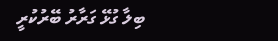ބިލާ ގުޅޭ ގަރާރު ބޭރުކުރީ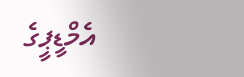އެމްޑީޕީގެ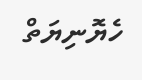ހެޔޮނިޔަތް